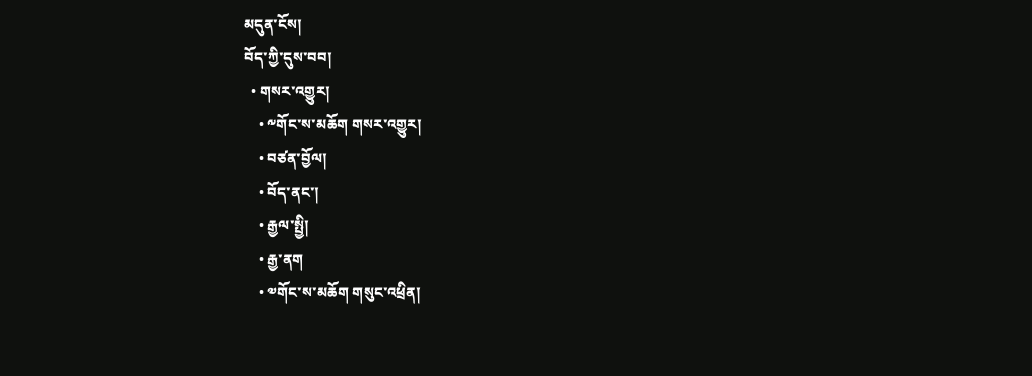མདུན་ངོས།
བོད་ཀྱི་དུས་བབ།
  • གསར་འགྱུར།
    • ༸གོང་ས་མཆོག གསར་འགྱུར།
    • བཙན་བྱོལ།
    • བོད་ནང་།
    • རྒྱལ་སྤྱི།
    • རྒྱ་ནག
    • ༧གོང་ས་མཆོག གསུང་འཕྲིན།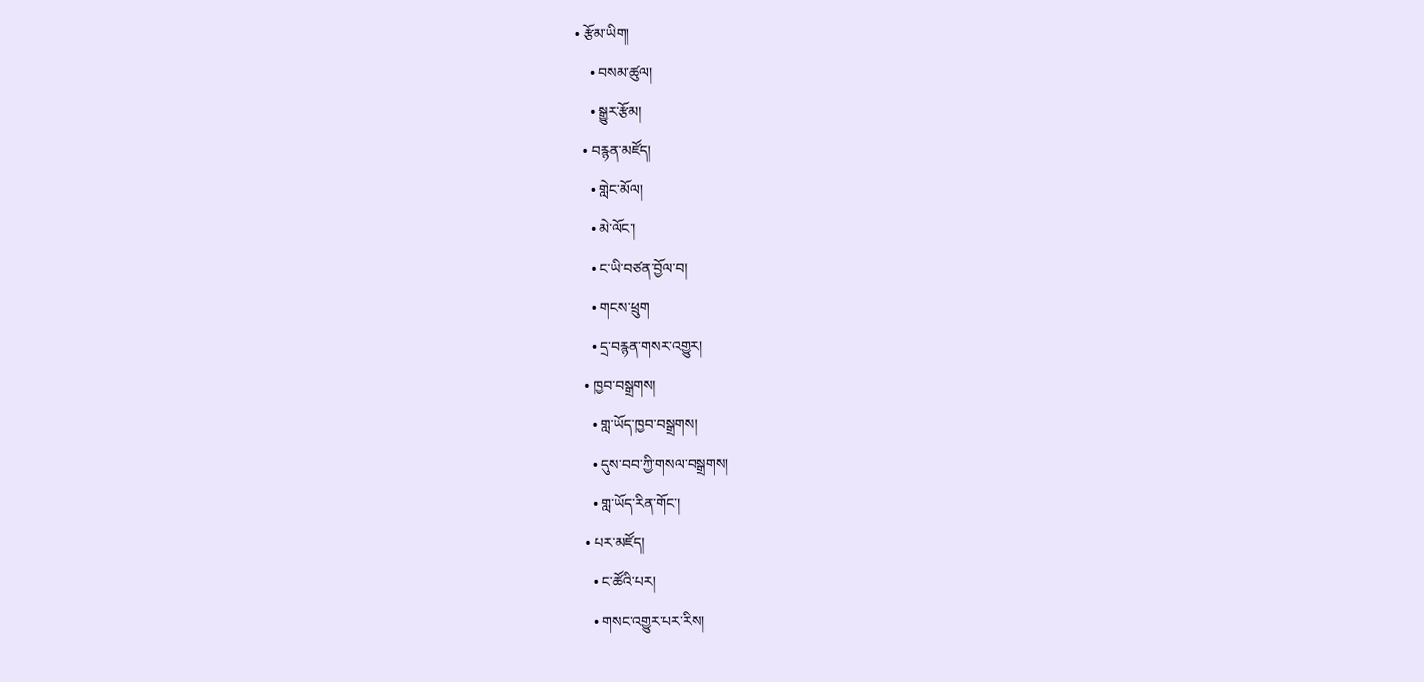• རྩོམ་ཡིག།
    • བསམ་ཚུལ།
    • སྒྱུར་རྩོམ།
  • བརྙན་མཛོད།
    • གླེང་མོལ།
    • མེ་ལོང་།
    • ང་ཡི་བཙན་བྱོལ་བ།
    • གངས་ཕྲུག
    • དྲ་བརྙན་གསར་འགྱུར།
  • ཁྱབ་བསྒྲགས།
    • གླ་ཡོད་ཁྱབ་བསྒྲགས།
    • དུས་བབ་ཀྱི་གསལ་བསྒྲགས།
    • གླ་ཡོད་རིན་གོང་།
  • པར་མཛོད།
    • ང་ཚོའི་པར།
    • གསང་འགྱུར་པར་རིས།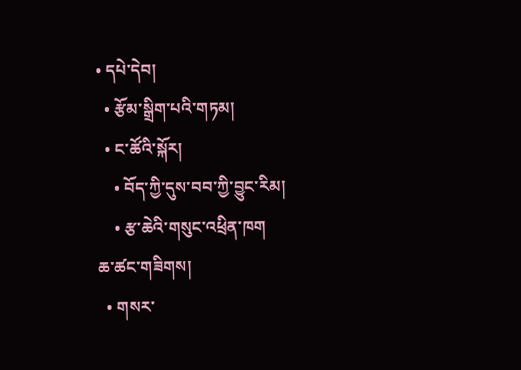• དཔེ་དེབ།
  • རྩོམ་སྒྲིག་པའི་གཏམ།
  • ང་ཚོའི་སྐོར།
    • བོད་ཀྱི་དུས་བབ་ཀྱི་བྱུང་རིམ།
    • རྩ་ཆེའི་གསུང་འཕྲིན་ཁག
ཆ་ཚང་གཟིགས།
  • གསར་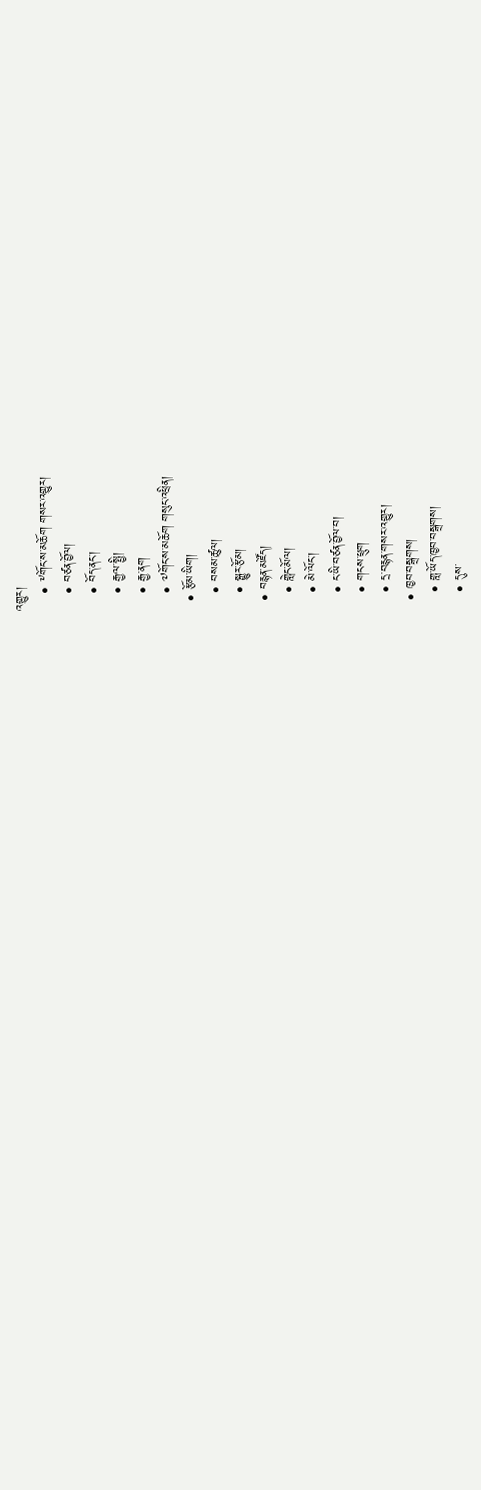འགྱུར།
    • ༸གོང་ས་མཆོག གསར་འགྱུར།
    • བཙན་བྱོལ།
    • བོད་ནང་།
    • རྒྱལ་སྤྱི།
    • རྒྱ་ནག
    • ༧གོང་ས་མཆོག གསུང་འཕྲིན།
  • རྩོམ་ཡིག།
    • བསམ་ཚུལ།
    • སྒྱུར་རྩོམ།
  • བརྙན་མཛོད།
    • གླེང་མོལ།
    • མེ་ལོང་།
    • ང་ཡི་བཙན་བྱོལ་བ།
    • གངས་ཕྲུག
    • དྲ་བརྙན་གསར་འགྱུར།
  • ཁྱབ་བསྒྲགས།
    • གླ་ཡོད་ཁྱབ་བསྒྲགས།
    • དུས་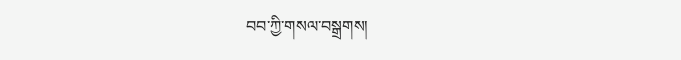བབ་ཀྱི་གསལ་བསྒྲགས།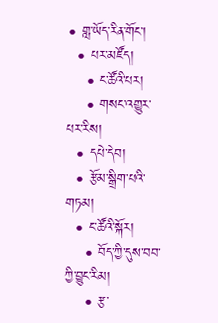• གླ་ཡོད་རིན་གོང་།
  • པར་མཛོད།
    • ང་ཚོའི་པར།
    • གསང་འགྱུར་པར་རིས།
  • དཔེ་དེབ།
  • རྩོམ་སྒྲིག་པའི་གཏམ།
  • ང་ཚོའི་སྐོར།
    • བོད་ཀྱི་དུས་བབ་ཀྱི་བྱུང་རིམ།
    • རྩ་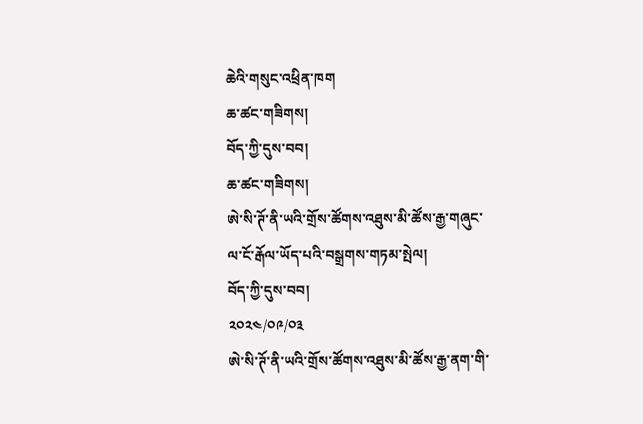ཆེའི་གསུང་འཕྲིན་ཁག
ཆ་ཚང་གཟིགས།
བོད་ཀྱི་དུས་བབ།
ཆ་ཚང་གཟིགས།
ཨེ་སི་ཊོ་ནི་ཡའི་གྲོས་ཚོགས་འཐུས་མི་ཚོས་རྒྱ་གཞུང་ལ་ངོ་རྒོལ་ཡོད་པའི་བསྒྲགས་གཏམ་སྤེལ།
བོད་ཀྱི་དུས་བབ།
༢༠༢༤/༠༩/༠༣
ཨེ་སི་ཊོ་ནི་ཡའི་གྲོས་ཚོགས་འཐུས་མི་ཚོས་རྒྱ་ནག་གི་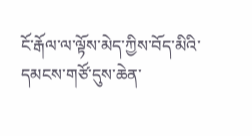ངོ་རྒོལ་ལ་ལྟོས་མེད་ཀྱིས་བོད་མིའི་དམངས་གཙོ་དུས་ཆེན་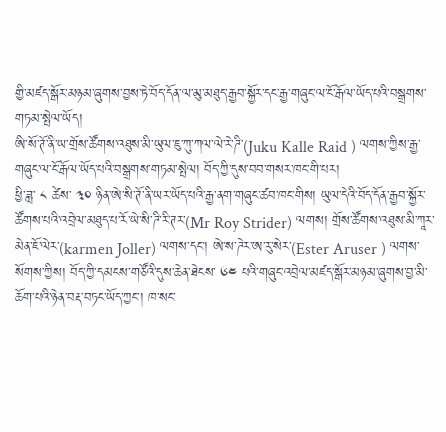གྱི་མཛད་སྒོར་མཉམ་ཞུགས་བྱས་ཏེ་བོད་དོན་ལ་མུ་མཐུད་རྒྱབ་སྐྱོར་དང་རྒྱ་གཞུང་ལ་ངོ་རྒོལ་ཡོད་པའི་བསྒྲགས་གཏམ་སྤེལ་ཡོད།
ཨི་སོ་ཊོ་ནི་ཡ་གྲོས་ཚོགས་འཐུས་མི་ཡུལ་ཇུ་ཀུ་ཀལ་ལེ་རེ་ཌི་(Juku Kalle Raid ) ལགས་ཀྱིས་རྒྱ་གཞུང་ལ་ངོ་རྒོལ་ཡོད་པའི་བསྒྲགས་གཏམ་སྤེལ། བོད་ཀྱི་དུས་བབ་གསར་ཁང་གི་པར།
ཕྱི་ཟླ་ ༨ ཚེས་ ༣༠ ཉིན་ཨེ་སི་ཊོ་ནི་ཡར་ཡོད་པའི་རྒྱ་ནག་གཞུང་ཚབ་ཁང་གིས། ཡུལ་དེའི་བོད་དོན་རྒྱབ་སྐྱོར་ཚོགས་པའི་འབྲེལ་མཐུད་པ་རོ་ཡེ་སི་ཌི་རི་ཊར་(Mr Roy Strider) ལགས། གྲོས་ཚོགས་འཐུས་མི་ཀཱར་མེན་ཇོ་ལེར་(karmen Joller) ལགས་དང་། ཨེ་ས་ཌེར་ཨ་རུ་སེར་(Ester Aruser ) ལགས་སོགས་ཀྱིས། བོད་ཀྱི་དམངས་གཙོའི་དུས་ཆེན་ཐེངས་ ༦༤ པའི་གཞུང་འབྲེལ་མཛད་སྒོར་མཉམ་ཞུགས་བྱ་མི་ཆོག་པའི་ཉེན་བརྡ་བཏང་ཡོད་ཀྱང་། ཁ་སང་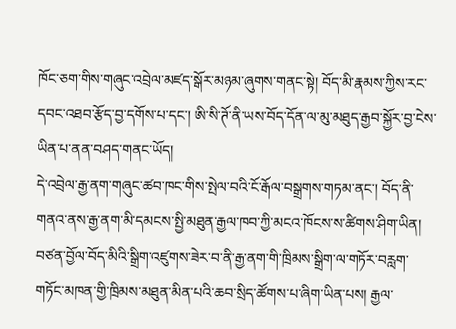ཁོང་ཅག་གིས་གཞུང་འབྲེལ་མཛད་སྒོར་མཉམ་ཞུགས་གནང་སྟེ། བོད་མི་རྣམས་ཀྱིས་རང་དབང་འཐབ་རྩོད་བྱ་དགོས་པ་དང་། ཨི་སི་ཊོ་ནི་ཡས་བོད་དོན་ལ་མུ་མཐུད་རྒྱབ་སྐྱོར་བྱ་ངེས་ཡིན་པ་ནན་བཤད་གནང་ཡོད།
དེ་འབྲེལ་རྒྱ་ནག་གཞུང་ཚབ་ཁང་གིས་སྤེལ་བའི་ངོ་རྒོལ་བསྒྲགས་གཏམ་ནང་། བོད་ནི་གནའ་ནས་རྒྱ་ནག་མི་དམངས་སྤྱི་མཐུན་རྒྱལ་ཁབ་ཀྱི་མངའ་ཁོངས་ས་ཚིགས་ཤིག་ཡིན། བཙན་བྱོལ་བོད་མིའི་སྒྲིག་འཛུགས་ཟེར་བ་ནི་རྒྱ་ནག་གི་ཁྲིམས་སྒྲིག་ལ་གཏོར་བརླག་གཏོང་མཁན་གྱི་ཁྲིམས་མཐུན་མིན་པའི་ཆབ་སྲིད་ཚོགས་པ་ཞིག་ཡིན་པས། རྒྱལ་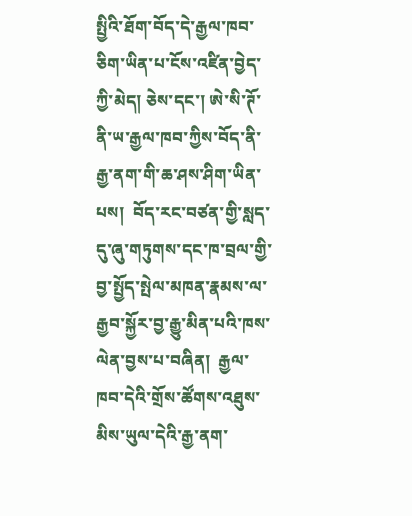སྤྱིའི་ཐོག་བོད་དེ་རྒྱལ་ཁབ་ཅིག་ཡིན་པ་ངོས་འཛིན་བྱེད་ཀྱི་མེད། ཅེས་དང་། ཨེ་སི་ཊོ་ནི་ཡ་རྒྱལ་ཁབ་ཀྱིས་བོད་ནི་རྒྱ་ནག་གི་ཆ་ཤས་ཤིག་ཡིན་པས།  བོད་རང་བཙན་གྱི་སླད་དུ་ཞུ་གཏུགས་དང་ཁ་བྲལ་གྱི་བྱ་སྤྱོད་སྤེལ་མཁན་རྣམས་ལ་རྒྱབ་སྐྱོར་བྱ་རྒྱུ་མིན་པའི་ཁས་ལེན་བྱས་པ་བཞིན།  རྒྱལ་ཁབ་དེའི་གྲོས་ཚོགས་འཐུས་མིས་ཡུལ་དེའི་རྒྱ་ནག་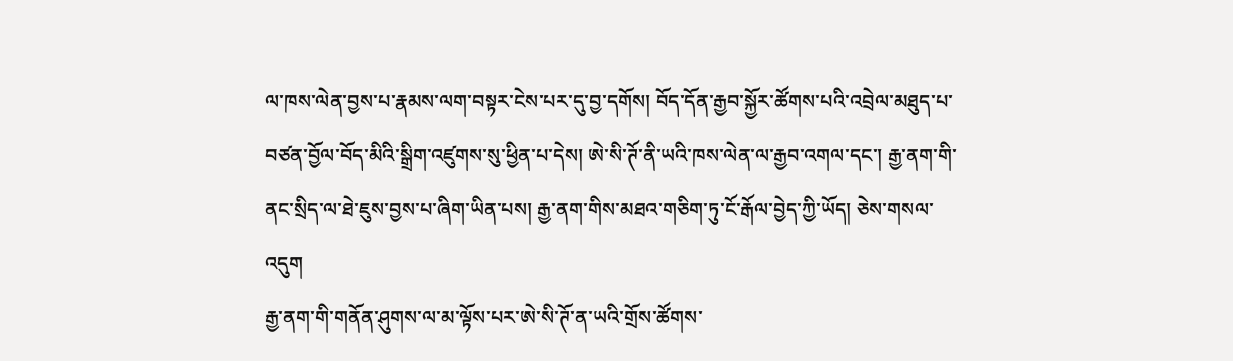ལ་ཁས་ལེན་བྱས་པ་རྣམས་ལག་བསྟར་ངེས་པར་དུ་བྱ་དགོས། བོད་དོན་རྒྱབ་སྐྱོར་ཚོགས་པའི་འབྲེལ་མཐུད་པ་བཙན་བྱོལ་བོད་མིའི་སྒྲིག་འཛུགས་སུ་ཕྱིན་པ་དེས། ཨེ་སི་ཊོ་ནི་ཡའི་ཁས་ལེན་ལ་རྒྱབ་འགལ་དང་། རྒྱ་ནག་གི་ནང་སྲིད་ལ་ཐེ་ཇུས་བྱས་པ་ཞིག་ཡིན་པས། རྒྱ་ནག་གིས་མཐའ་གཅིག་ཏུ་ངོ་རྒོལ་བྱེད་ཀྱི་ཡོད། ཅེས་གསལ་འདུག
རྒྱ་ནག་གི་གནོན་ཤུགས་ལ་མ་ལྟོས་པར་ཨེ་སི་ཊོ་ན་ཡའི་གྲོས་ཚོགས་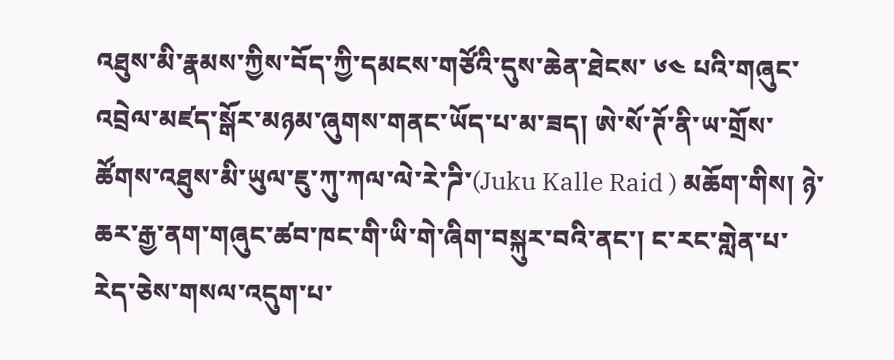འཐུས་མི་རྣམས་ཀྱིས་བོད་ཀྱི་དམངས་གཙོའི་དུས་ཆེན་ཐེངས་ ༦༤ པའི་གཞུང་འབྲེལ་མཛད་སྒོར་མཉམ་ཞུགས་གནང་ཡོད་པ་མ་ཟད། ཨེ་སོ་ཊོ་ནི་ཡ་གྲོས་ཚོགས་འཐུས་མི་ཡུལ་ཇུ་ཀུ་ཀལ་ལེ་རེ་ཌི་(Juku Kalle Raid ) མཆོག་གིས། ཉེ་ཆར་རྒྱ་ནག་གཞུང་ཚབ་ཁང་གི་ཡི་གེ་ཞིག་བསྐུར་བའི་ནང་། ང་རང་གླེན་པ་རེད་ཅེས་གསལ་འདུག་པ་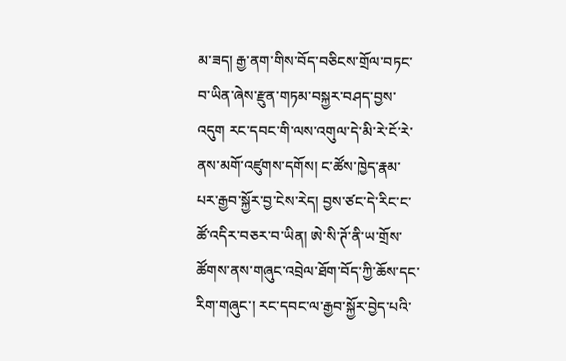མ་ཟད། རྒྱ་ནག་གིས་བོད་བཅིངས་གྲོལ་བཏང་བ་ཡིན་ཞེས་རྫུན་གཏམ་བསྐྱར་བཤད་བྱས་འདུག རང་དབང་གི་ལས་འགུལ་དེ་མི་རེ་ངོ་རེ་ནས་མགོ་འཛུགས་དགོས། ང་ཚོས་ཁྱེད་རྣམ་པར་རྒྱབ་སྐྱོར་བྱ་ངེས་རེད། བྱས་ཙང་དེ་རིང་ང་ཚོ་འདིར་བཅར་བ་ཡིན། ཨེ་སི་ཊོ་ནི་ཡ་གྲོས་ཚོགས་ནས་གཞུང་འབྲེལ་ཐོག་བོད་ཀྱི་ཆོས་དང་རིག་གཞུང་། རང་དབང་ལ་རྒྱབ་སྐྱོར་བྱེད་པའི་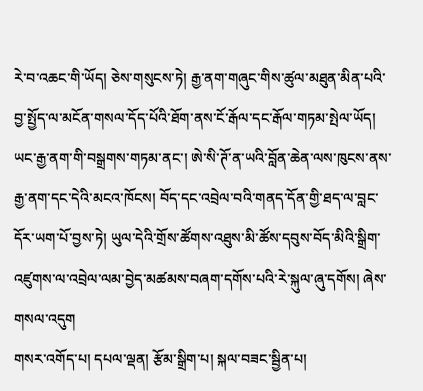རེ་བ་འཆང་གི་ཡོད། ཅེས་གསུངས་ཏེ། རྒྱ་ནག་གཞུང་གིས་ཚུལ་མཐུན་མིན་པའི་བྱ་སྤྱོད་ལ་མངོན་གསལ་དོད་པོའི་ཐོག་ནས་ངོ་རྒོལ་དང་རྒོལ་གཏམ་སྤེལ་ཡོད།
ཡང་རྒྱ་ནག་གི་བསྒྲགས་གཏམ་ནང་། ཨེ་སི་ཊོ་ན་ཡའི་བློན་ཆེན་ལས་ཁུངས་ནས་རྒྱ་ནག་དང་དེའི་མངའ་ཁོངས། བོད་དང་འབྲེལ་བའི་གནད་དོན་གྱི་ཐད་ལ་བླང་དོར་ཡག་པོ་བྱས་ཏེ། ཡུལ་དེའི་གྲོས་ཚོགས་འཐུས་མི་ཚོས་དབུས་བོད་མིའི་སྒྲིག་འཛུགས་ལ་འབྲེལ་ལམ་བྱེད་མཚམས་བཞག་དགོས་པའི་རེ་སྐུལ་ཞུ་དགོས། ཞེས་གསལ་འདུག
གསར་འགོད་པ། དཔལ་ལྡན། རྩོམ་སྒྲིག་པ། སྐལ་བཟང་སྦྱིན་པ།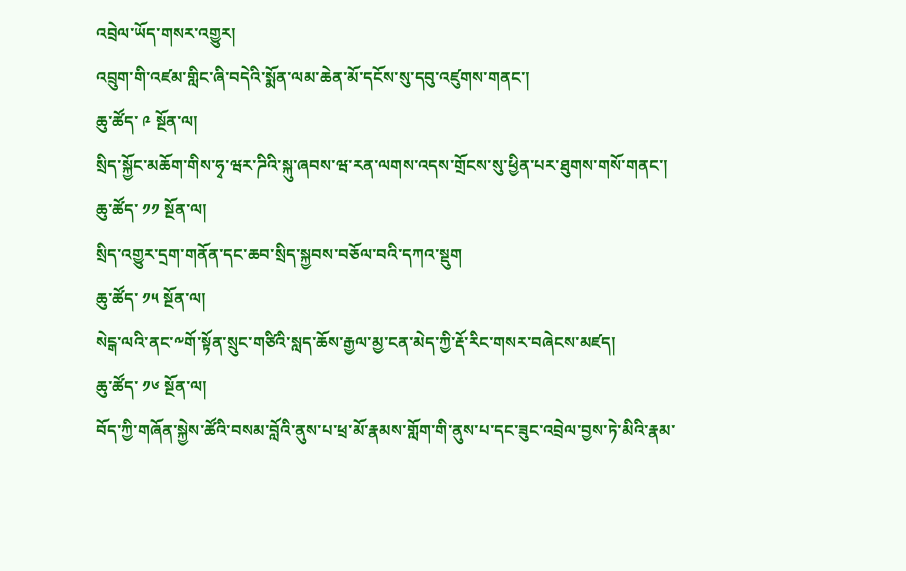འབྲེལ་ཡོད་གསར་འགྱུར།
འབྲུག་གི་འཛམ་གླིང་ཞི་བདེའི་སྨོན་ལམ་ཆེན་མོ་དངོས་སུ་དབུ་འཛུགས་གནང་།
ཆུ་ཚོད་ ༩ སྔོན་ལ།
སྲིད་སྐྱོང་མཆོག་གིས་ཧྭ་ཝར་ཌིའི་སྐུ་ཞབས་ཝ་རན་ལགས་འདས་གྲོངས་སུ་ཕྱིན་པར་ཐུགས་གསོ་གནང་།
ཆུ་ཚོད་ ༡༡ སྔོན་ལ།
སྲིད་འགྱུར་དྲག་གནོན་དང་ཆབ་སྲིད་སྐྱབས་བཅོལ་བའི་དཀའ་སྡུག
ཆུ་ཚོད་ ༡༥ སྔོན་ལ།
སེངྒ་ལའི་ནང་༸གོ་སྟོན་སྲུང་གཙིའི་སླད་ཆོས་རྒྱལ་མྱ་ངན་མེད་ཀྱི་རྡོ་རིང་གསར་བཞེངས་མཛད།
ཆུ་ཚོད་ ༡༦ སྔོན་ལ།
བོད་ཀྱི་གཞོན་སྐྱེས་ཚོའི་བསམ་བློའི་ནུས་པ་ཕྲ་མོ་རྣམས་གློག་གི་ནུས་པ་དང་ཟུང་འབྲེལ་བྱས་ཏེ་མིའི་རྣམ་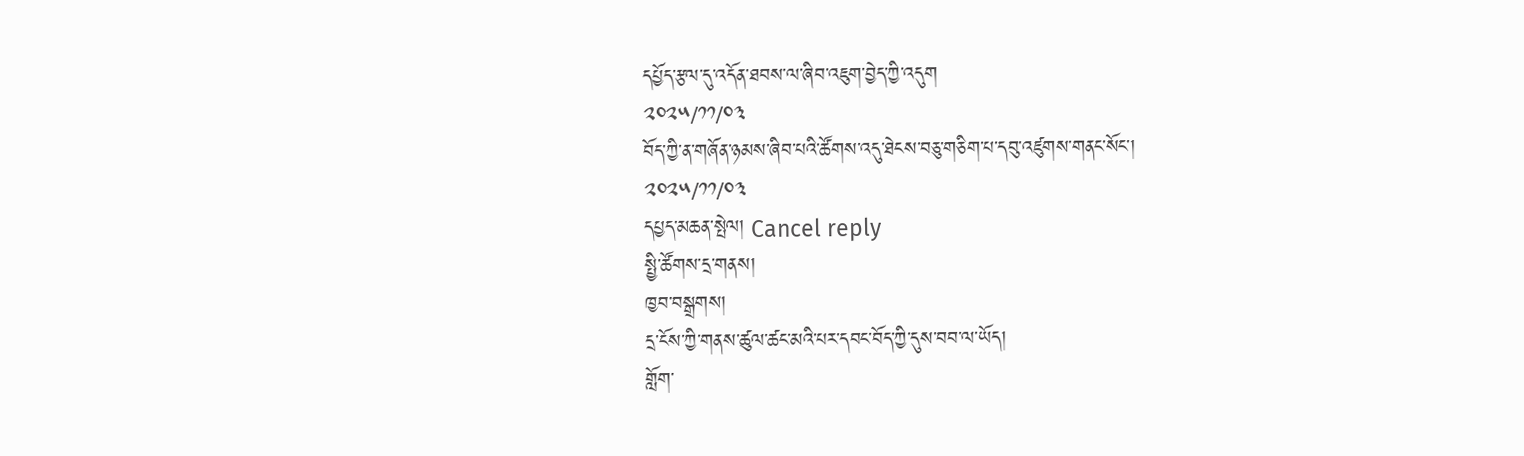དཔྱོད་རྩལ་དུ་འདོན་ཐབས་ལ་ཞིབ་འཇུག་བྱེད་ཀྱི་འདུག
༢༠༢༥/༡༡/༠༣
བོད་ཀྱི་ན་གཞོན་ཉམས་ཞིབ་པའི་ཚོགས་འདུ་ཐེངས་བཅུ་གཅིག་པ་དབུ་འཛུགས་གནང་སོང་།
༢༠༢༥/༡༡/༠༣
དཔྱད་མཆན་སྤེལ། Cancel reply
སྤྱི་ཚོགས་དྲ་གནས།
ཁྱབ་བསྒྲགས།
དྲ་ངོས་ཀྱི་གནས་ཚུལ་ཚང་མའི་པར་དབང་བོད་ཀྱི་དུས་བབ་ལ་ཡོད།
གློག་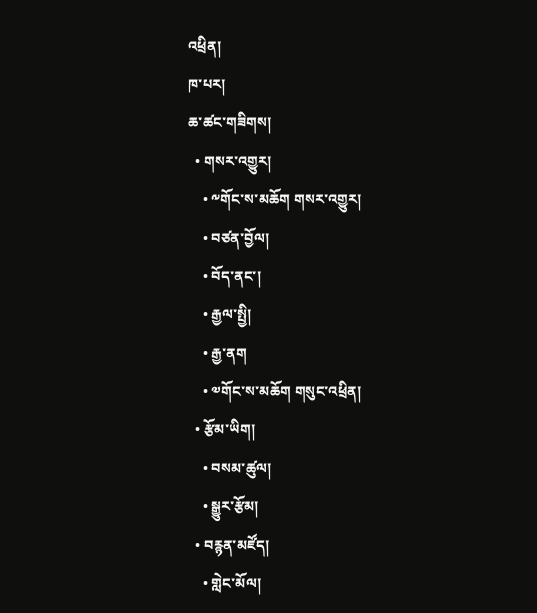འཕྲིན།
ཁ་པར།
ཆ་ཚང་གཟིགས།
  • གསར་འགྱུར།
    • ༸གོང་ས་མཆོག གསར་འགྱུར།
    • བཙན་བྱོལ།
    • བོད་ནང་།
    • རྒྱལ་སྤྱི།
    • རྒྱ་ནག
    • ༧གོང་ས་མཆོག གསུང་འཕྲིན།
  • རྩོམ་ཡིག།
    • བསམ་ཚུལ།
    • སྒྱུར་རྩོམ།
  • བརྙན་མཛོད།
    • གླེང་མོལ།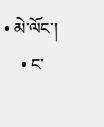• མེ་ལོང་།
    • ང་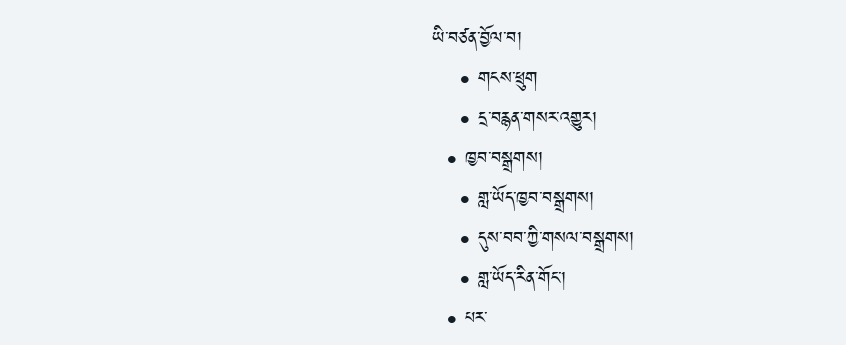ཡི་བཙན་བྱོལ་བ།
    • གངས་ཕྲུག
    • དྲ་བརྙན་གསར་འགྱུར།
  • ཁྱབ་བསྒྲགས།
    • གླ་ཡོད་ཁྱབ་བསྒྲགས།
    • དུས་བབ་ཀྱི་གསལ་བསྒྲགས།
    • གླ་ཡོད་རིན་གོང་།
  • པར་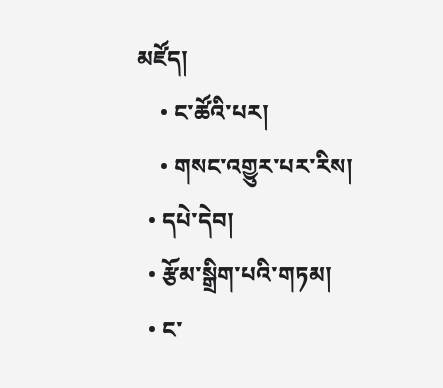མཛོད།
    • ང་ཚོའི་པར།
    • གསང་འགྱུར་པར་རིས།
  • དཔེ་དེབ།
  • རྩོམ་སྒྲིག་པའི་གཏམ།
  • ང་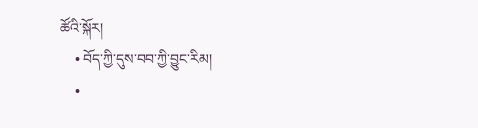ཚོའི་སྐོར།
    • བོད་ཀྱི་དུས་བབ་ཀྱི་བྱུང་རིམ།
    •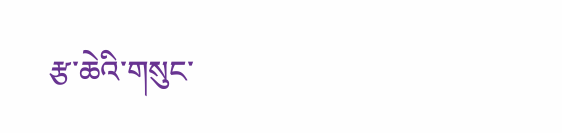རྩ་ཆེའི་གསུང་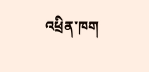འཕྲིན་ཁག